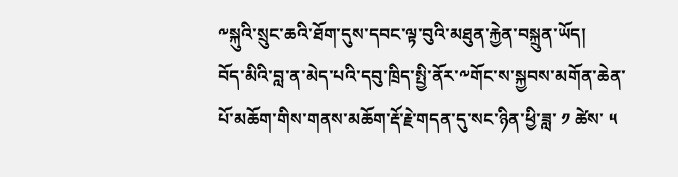༸སྐུའི་སྲུང་ཆའི་ཐོག་དུས་དབང་ལྟ་བུའི་མཐུན་རྐྱེན་བསྐྲུན་ཡོད།
བོད་མིའི་བླ་ན་མེད་པའི་དབུ་ཁྲིད་སྤྱི་ནོར་༸གོང་ས་སྐྱབས་མགོན་ཆེན་པོ་མཆོག་གིས་གནས་མཆོག་རྡོ་རྗེ་གདན་དུ་སང་ཉིན་ཕྱི་ཟླ་ ༡ ཚེས་ ༥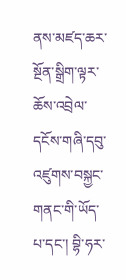ནས་མཛད་ཆར་སྔོན་སྒྲིག་ལྟར་ཆོས་འབྲེལ་དངོས་གཞི་དབུ་འཛུགས་བསྐྱང་གནང་གི་ཡོད་པ་དང་། བྷི་ཧར་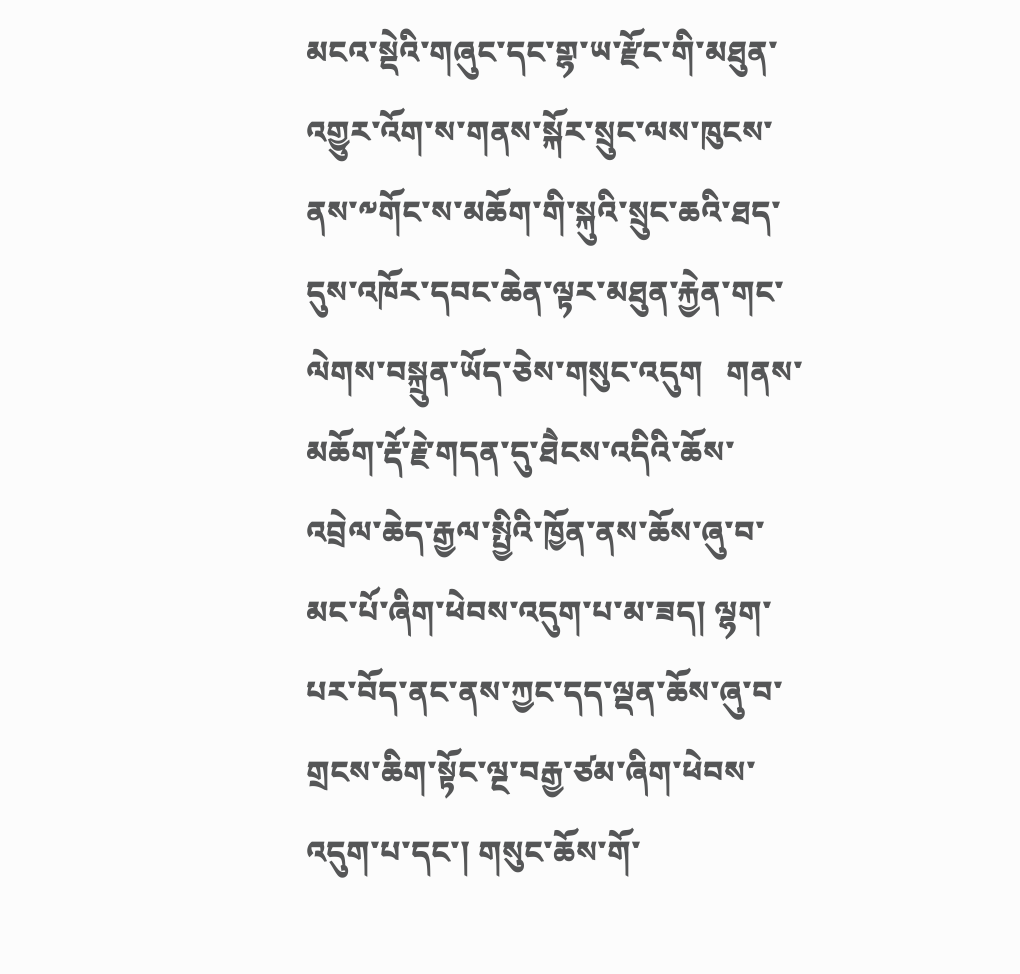མངའ་སྡེའི་གཞུང་དང་གྷ་ཡ་རྫོང་གི་མཐུན་འགྱུར་འོག་ས་གནས་སྐོར་སྲུང་ལས་ཁུངས་ནས་༸གོང་ས་མཆོག་གི་སྐུའི་སྲུང་ཆའི་ཐད་དུས་འཁོར་དབང་ཆེན་ལྟར་མཐུན་རྐྱེན་གང་ལེགས་བསྐྲུན་ཡོད་ཅེས་གསུང་འདུག   གནས་མཆོག་རྡོ་རྗེ་གདན་དུ་ཐཻངས་འདིའི་ཆོས་འབྲེལ་ཆེད་རྒྱལ་སྤྱིའི་ཁྱོན་ནས་ཆོས་ཞུ་བ་མང་པོ་ཞིག་ཕེབས་འདུག་པ་མ་ཟད། ལྷག་པར་བོད་ནང་ནས་ཀྱང་དད་ལྡན་ཆོས་ཞུ་བ་གྲངས་ཆིག་སྟོང་ལྔ་བརྒྱ་ཙམ་ཞིག་ཕེབས་འདུག་པ་དང་། གསུང་ཆོས་གོ་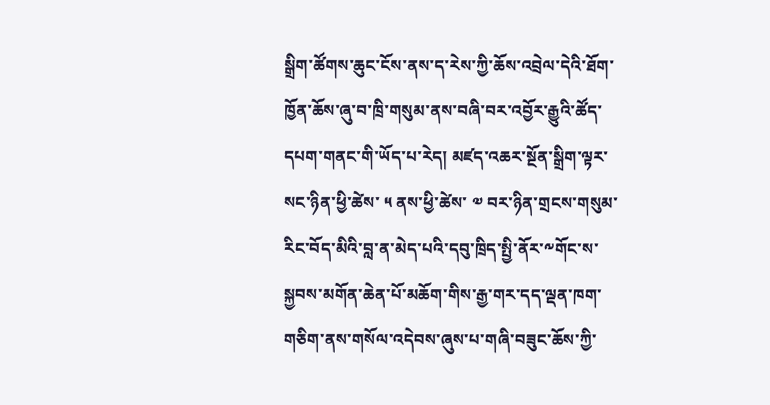སྒྲིག་ཚོགས་ཆུང་ངོས་ནས་ད་རེས་ཀྱི་ཆོས་འབྲེལ་དེའི་ཐོག་ཁྱོན་ཆོས་ཞུ་བ་ཁྲི་གསུམ་ནས་བཞི་བར་འབྱོར་རྒྱུའི་ཚོད་དཔག་གནང་གི་ཡོད་པ་རེད། མཛད་འཆར་སྔོན་སྒྲིག་ལྟར་སང་ཉིན་ཕྱི་ཚེས་ ༥ ནས་ཕྱི་ཚེས་ ༧ བར་ཉིན་གྲངས་གསུམ་རིང་བོད་མིའི་བླ་ན་མེད་པའི་དབུ་ཁྲིད་སྤྱི་ནོར་༸གོང་ས་སྐྱབས་མགོན་ཆེན་པོ་མཆོག་གིས་རྒྱ་གར་དད་ལྡན་ཁག་གཅིག་ནས་གསོལ་འདེབས་ཞུས་པ་གཞི་བཟུང་ཆོས་ཀྱི་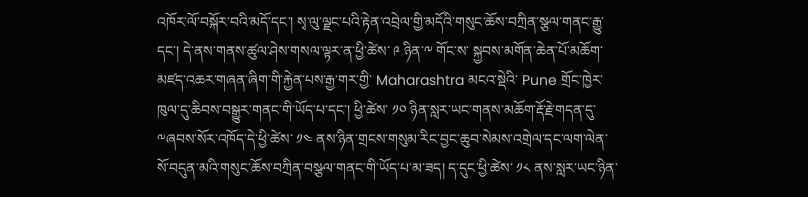འཁོར་ལོ་བསྐོར་བའི་མདོ་དང་། སྭ་ལུ་ལྗང་པའི་རྟེན་འབྲེལ་གྱི་མདོའི་གསུང་ཆོས་བཀྲིན་སྩལ་གནང་རྒྱུ་དང་། དེ་ནས་གནས་ཚུལ་ཤེས་གསལ་ལྟར་ན་ཕྱི་ཚེས་ ༩ ཉིན་༸ གོང་ས་ སྐྱབས་མགོན་ཆེན་པོ་མཆོག་མཛད་འཆར་གཞན་ཞིག་གི་རྐྱེན་པས་རྒྱ་གར་གྱི་ Maharashtra མངའ་སྡེའི་ Pune གྲོང་ཁྱེར་ཁུལ་དུ་ཆིབས་བསྒྱུར་གནང་གི་ཡོད་པ་དང་། ཕྱི་ཚེས་ ༡༠ ཉིན་སླར་ཡང་གནས་མཆོག་རྡོ་རྗེ་གདན་དུ་༸ཞབས་སོར་འཁོད་དེ་ཕྱི་ཚེས་ ༡༤ ནས་ཉིན་གྲངས་གསུམ་རིང་བྱང་ཆུབ་སེམས་འགྲེལ་དང་ལག་ལེན་སོ་བདུན་མའི་གསུང་ཆོས་བཀྲིན་བསྩལ་གནང་གི་ཡོད་པ་མ་ཟད། ད་དུང་ཕྱི་ཚེས་ ༡༨ ནས་སླར་ཡང་ཉིན་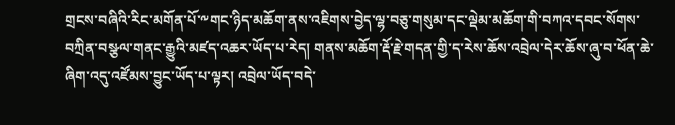གྲངས་བཞིའི་རིང་མགོན་པོ་༸གང་ཉིད་མཆོག་ནས་འཇིགས་བྱེད་ལྷ་བཅུ་གསུམ་དང་ལྡེམ་མཆོག་གི་བཀའ་དབང་སོགས་བཀྲིན་བསྩལ་གནང་རྒྱུའི་མཛད་འཆར་ཡོད་པ་རེད། གནས་མཆོག་རྡོ་རྗེ་གདན་གྱི་ད་རེས་ཆོས་འབྲེལ་དེར་ཆོས་ཞུ་བ་ཕོན་ཆེ་ཞིག་འདུ་འཛོམས་བྱུང་ཡོད་པ་ལྟར། འབྲེལ་ཡོད་བདེ་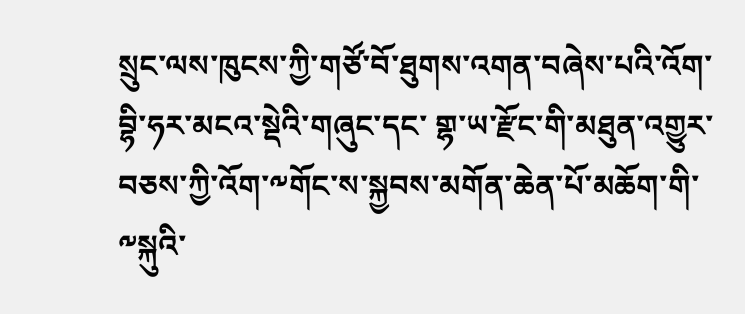སྲུང་ལས་ཁུངས་ཀྱི་གཙོ་བོ་ཐུགས་འགན་བཞེས་པའི་འོག་བྷི་ཧར་མངའ་སྡེའི་གཞུང་དང་ གྷ་ཡ་རྫོང་གི་མཐུན་འགྱུར་བཅས་ཀྱི་འོག་༸གོང་ས་སྐྱབས་མགོན་ཆེན་པོ་མཆོག་གི་༸སྐུའི་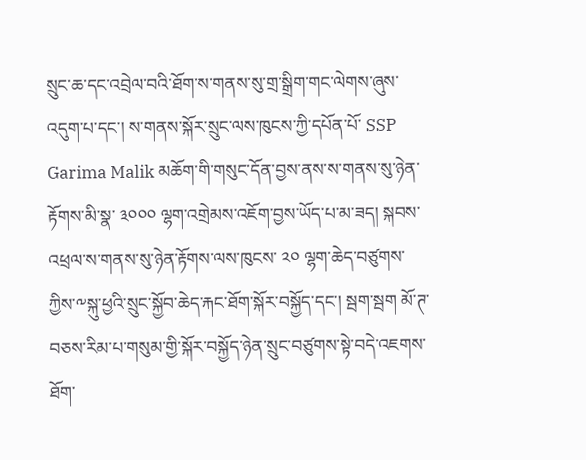སྲུང་ཆ་དང་འབྲེལ་བའི་ཐོག་ས་གནས་སུ་གྲ་སྒྲིག་གང་ལེགས་ཞུས་འདུག་པ་དང་། ས་གནས་སྐོར་སྲུང་ལས་ཁུངས་ཀྱི་དཔོན་པོ་ SSP Garima Malik མཆོག་གི་གསུང་དོན་བྱས་ནས་ས་གནས་སུ་ཉེན་རྟོགས་མི་སྣ་ ༣༠༠༠ ལྷག་འགྲེམས་འཇོག་བྱས་ཡོད་པ་མ་ཟད། སྐབས་འཕྲལ་ས་གནས་སུ་ཉེན་རྟོགས་ལས་ཁུངས་ ༢༠ ལྷག་ཆེད་བཙུགས་ཀྱིས་༸སྐུ་ཕྱའི་སྲུང་སྐྱོབ་ཆེད་རྐང་ཐོག་སྐོར་བསྐྱོད་དང་། སྦག་སྦག མོ་ཊ་བཅས་རིམ་པ་གསུམ་གྱི་སྐོར་བསྐྱོད་ཉེན་སྲུང་བཙུགས་སྟེ་བདེ་འཇགས་ཐོག་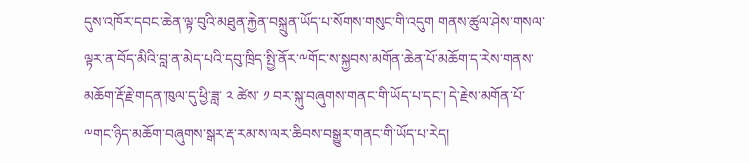དུས་འཁོར་དབང་ཆེན་ལྟ་བུའི་མཐུན་རྐྱེན་བསྐྲུན་ཡོད་པ་སོགས་གསུང་གི་འདུག གནས་ཚུལ་ཤེས་གསལ་ལྟར་ན་བོད་མིའི་བླ་ན་མེད་པའི་དབུ་ཁྲིད་སྤྱི་ནོར་༸གོང་ས་སྐྱབས་མགོན་ཆེན་པོ་མཆོག་ད་རེས་གནས་མཆོག་རྡོ་རྗེ་གདན་ཁུལ་དུ་ཕྱི་ཟླ་ ༢ ཚེས་ ༡ བར་སྐུ་བཞུགས་གནང་གི་ཡོད་པ་དང་། དེ་རྗེས་མགོན་པོ་༸གང་ཉིད་མཆོག་བཞུགས་སྒར་རྡ་རམ་ས་ལར་ཆིབས་བསྒྱུར་གནང་གི་ཡོད་པ་རེད།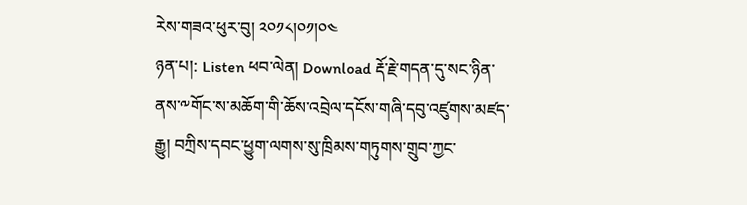རེས་གཟའ་ཕུར་བུ། ༢༠༡༨།༠༡།༠༤
ཉན་པ།: Listen ཕབ་ལེན། Download རྡོ་རྗེ་གདན་དུ་སང་ཉིན་ནས་༸གོང་ས་མཆོག་གི་ཆོས་འབྲེལ་དངོས་གཞི་དབུ་འཛུགས་མཛད་རྒྱུ། བཀྲིས་དབང་ཕྱུག་ལགས་སུ་ཁྲིམས་གཏུགས་གྲུབ་ཀྱང་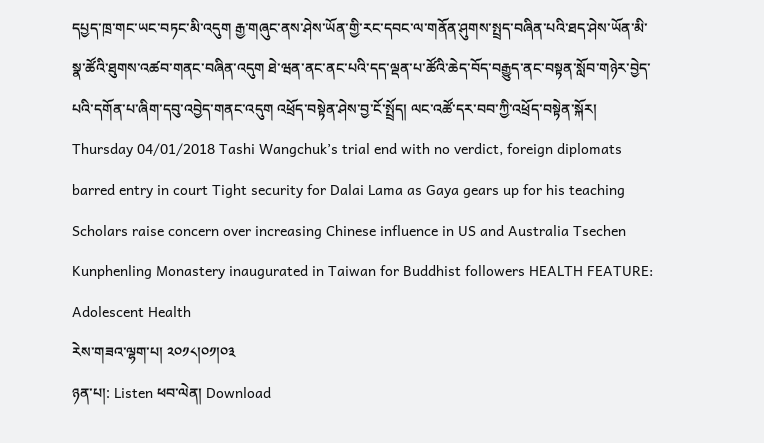དཔྱད་ཁྲ་གང་ཡང་བཏང་མི་འདུག རྒྱ་གཞུང་ནས་ཤེས་ཡོན་གྱི་རང་དབང་ལ་གནོན་ཤུགས་སྤྲད་བཞིན་པའི་ཐད་ཤེས་ཡོན་མི་སྣ་ཚོའི་ཐུགས་འཚབ་གནང་བཞིན་འདུག ཐེ་ཝན་ནང་ནང་པའི་དད་ལྡན་པ་ཚོའི་ཆེད་བོད་བརྒྱུད་ནང་བསྟན་སློབ་གཉེར་བྱེད་པའི་དགོན་པ་ཞིག་དབུ་འབྱེད་གནང་འདུག འཕྲོད་བསྟེན་ཤེས་བྱ་ངོ་སྤྲོད། ལང་འཚོ་དར་བབ་ཀྱི་འཕྲོད་བསྟེན་སྐོར། Thursday 04/01/2018 Tashi Wangchuk’s trial end with no verdict, foreign diplomats barred entry in court Tight security for Dalai Lama as Gaya gears up for his teaching Scholars raise concern over increasing Chinese influence in US and Australia Tsechen Kunphenling Monastery inaugurated in Taiwan for Buddhist followers HEALTH FEATURE: Adolescent Health
རེས་གཟའ་ལྷག་པ། ༢༠༡༨།༠༡།༠༣
ཉན་པ།: Listen ཕབ་ལེན། Download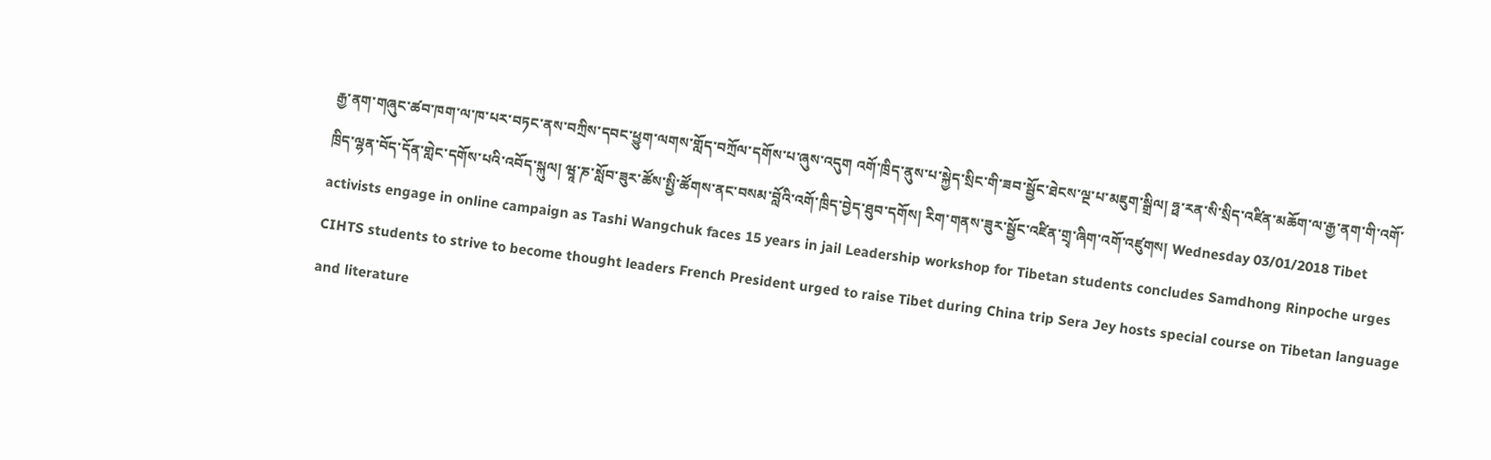རྒྱ་ནག་གཞུང་ཚབ་ཁག་ལ་ཁ་པར་བཏང་ནས་བཀྲིས་དབང་ཕྱུག་ལགས་གློད་བཀྲོལ་དགོས་པ་ཞུས་འདུག འགོ་ཁྲིད་ནུས་པ་སྐྱེད་སྲིང་གི་ཟབ་སྦྱོང་ཐེངས་ལྔ་པ་མཇུག་སྒྲིལ། ཧྥ་རན་སི་སྲིད་འཛིན་མཆོག་ལ་རྒྱ་ནག་གི་འགོ་ཁྲིད་ལྷན་བོད་དོན་གླེང་དགོས་པའི་འབོད་སྐུལ། ཝཱ་ཎ་སློབ་ཟུར་ཚོས་སྤྱི་ཚོགས་ནང་བསམ་བློའི་འགོ་ཁྲིད་བྱེད་ཐུབ་དགོས། རིག་གནས་ཟུར་སྦྱོང་འཛིན་གྲྭ་ཞིག་འགོ་འཛུགས། Wednesday 03/01/2018 Tibet activists engage in online campaign as Tashi Wangchuk faces 15 years in jail Leadership workshop for Tibetan students concludes Samdhong Rinpoche urges CIHTS students to strive to become thought leaders French President urged to raise Tibet during China trip Sera Jey hosts special course on Tibetan language and literature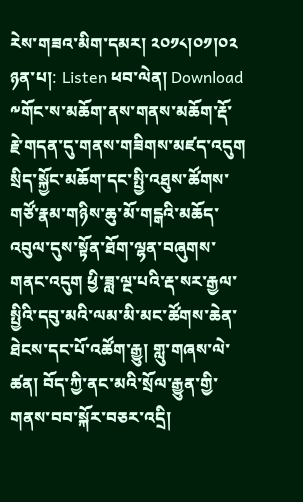རེས་གཟའ་མིག་དམར། ༢༠༡༨།༠༡།༠༢
ཉན་པ།: Listen ཕབ་ལེན། Download ༸གོང་ས་མཆོག་ནས་གནས་མཆོག་རྡོ་རྗེ་གདན་དུ་གནས་གཟིགས་མཛད་འདུག སྲིད་སྐྱོང་མཆོག་དང་སྤྱི་འཐུས་ཚོགས་གཙོ་རྣམ་གཉིས་ཆུ་མོ་གངྒའི་མཆོད་འབུལ་དུས་སྟོན་ཐོག་ལྷན་བཞུགས་གནང་འདུག ཕྱི་ཟླ་ལྔ་པའི་རྡ་སར་རྒྱལ་སྤྱིའི་དབུ་མའི་ལམ་མི་མང་ཚོགས་ཆེན་ཐེངས་དང་པོ་འཚོག་རྒྱུ། གླུ་གཞས་ལེ་ཚན། བོད་ཀྱི་ནང་མའི་སྲོལ་རྒྱུན་གྱི་གནས་བབ་སྐོར་བཅར་འདྲི།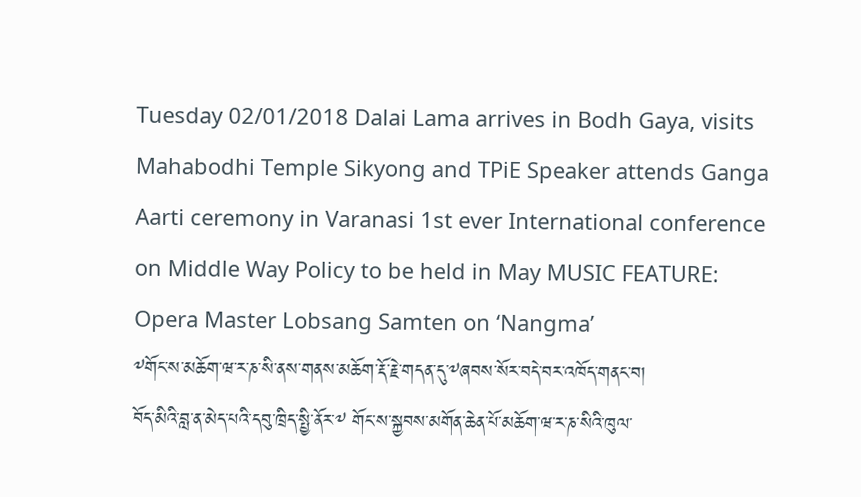Tuesday 02/01/2018 Dalai Lama arrives in Bodh Gaya, visits Mahabodhi Temple Sikyong and TPiE Speaker attends Ganga Aarti ceremony in Varanasi 1st ever International conference on Middle Way Policy to be held in May MUSIC FEATURE: Opera Master Lobsang Samten on ‘Nangma’
༸གོང་ས་མཆོག་ཝ་ར་ཎ་སི་ནས་གནས་མཆོག་རྡོ་རྗེ་གདན་དུ་༸ཞབས་སོར་བདེ་བར་འཁོད་གནང་བ།
བོད་མིའི་བླ་ན་མེད་པའི་དབུ་ཁྲིད་སྤྱི་ནོར་༸ གོང་ས་སྐྱབས་མགོན་ཆེན་པོ་མཆོག་ཝ་ར་ཎ་སིའི་ཁུལ་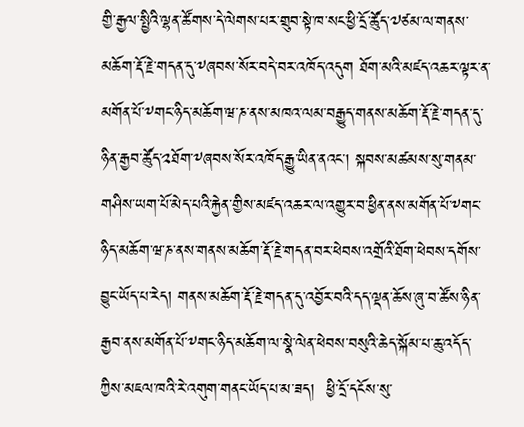གྱི་རྒྱལ་སྤྱིའི་ལྷན་ཚོགས་དེ་ལེགས་པར་གྲུབ་སྟེ་ཁ་སང་ཕྱི་དྲོ་ཚོུད་༧ཙམ་ལ་གནས་མཆོག་རྡོ་རྗེ་གདན་དུ་༸ཞབས་སོར་བདེ་བར་འཁོད་འདུག ཐོག་མའི་མཛད་འཆར་ལྟར་ན་མགོན་པོ་༸གང་ཉིད་མཆོག་ཝ་ཎ་ནས་མཁའ་ལམ་བརྒྱུད་གནས་མཆོག་རྡོ་རྗེ་གདན་དུ་ཉིན་རྒྱབ་ཚོུད་༢ཐོག་༸ཞབས་སོར་འཁོད་རྒྱུ་ཡིན་ནའང་། སྐབས་མཚམས་སུ་གནམ་གཤིས་ཡག་པོ་མེད་པའི་རྐྱེན་གྱིས་མཛད་འཆར་ལ་འགྱུར་བ་ཕྱིན་ནས་མགོན་པོ་༸གང་ཉིད་མཆོག་ཝ་ཎ་ནས་གནས་མཆོག་རྡོ་རྗེ་གདན་བར་ཕེབས་འགྲོའི་ཐོག་ཕེབས་དགོས་བྱུང་ཡོད་པ་རེད། གནས་མཆོག་རྡོ་རྗེ་གདན་དུ་འབྱོར་བའི་དད་ལྡན་ཆོས་ཞུ་བ་ཚོས་ཉིན་རྒྱབ་ནས་མགོན་པོ་༸གང་ཉིད་མཆོག་ལ་སྣེ་ལེན་ཕེབས་བསུའི་ཆེད་སྐོམ་པ་ཆུ་འདོད་ཀྱིས་མཇལ་ཁའི་རེ་འགུག་གནང་ཡོད་པ་མ་ཟད།  ཕྱི་དྲོ་དངོས་སུ་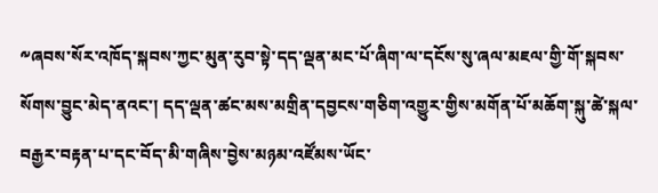༸ཞབས་སོར་འཁོད་སྐབས་ཀྱང་མུན་རུབ་སྟེ་དད་ལྡན་མང་པོ་ཞིག་ལ་དངོས་སུ་ཞལ་མཇལ་གྱི་གོ་སྐབས་སོགས་བྱུང་མེད་ནའང་། དད་ལྡན་ཚང་མས་མགྲིན་དབྱངས་གཅིག་འགྱུར་གྱིས་མགོན་པོ་མཆོག་སྐུ་ཚེ་སྐལ་བརྒྱར་བརྟན་པ་དང་བོད་མི་གཞིས་བྱེས་མཉམ་འཛོམས་ཡོང་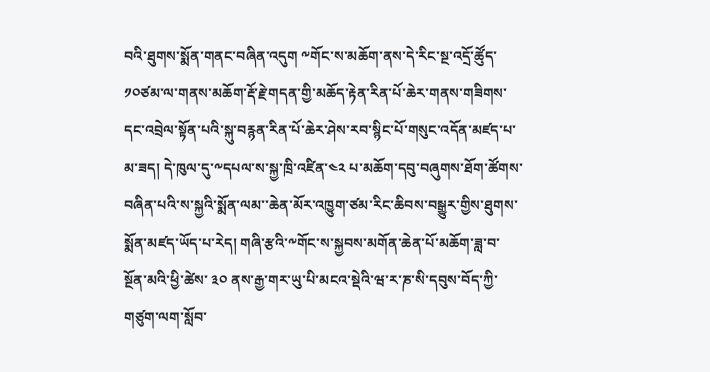བའི་ཐུགས་སྨོན་གནང་བཞིན་འདུག ༸གོང་ས་མཆོག་ནས་དེ་རིང་སྔ་འདྲོ་ཚོུད་༡༠ཙམ་ལ་གནས་མཆོག་རྡོ་རྗེ་གདན་གྱི་མཆོད་རྟེན་རིན་པོ་ཆེར་གནས་གཟིགས་དང་འབྲེལ་སྟོན་པའི་སྐུ་བརྙན་རིན་པོ་ཆེར་ཤེས་རབ་སྙིང་པོ་གསུང་འདོན་མཛད་པ་མ་ཟད། དེ་ཁུལ་དུ་༸དཔལ་ས་སྐྱ་ཁྲི་འཛིན་༤༢ པ་མཆོག་དབུ་བཞུགས་ཐོག་ཚོགས་བཞིན་པའི་ས་སྐྱའི་སྨོན་ལམ་་ཆེན་མོར་འཁྱུག་ཙམ་རིང་ཆིབས་བསྒྱུར་གྱིས་ཐུགས་སྨོན་མཛད་ཡོད་པ་རེད། གཞི་རྩའི་༸གོང་ས་སྐྱབས་མགོན་ཆེན་པོ་མཆོག་ཟླ་བ་སྔོན་མའི་ཕྱི་ཚེས་ ༣༠ ནས་རྒྱ་གར་ཡུ་པི་མངའ་སྡེའི་ཝ་ར་ཎ་སི་དབུས་བོད་ཀྱི་གཙུག་ལག་སློབ་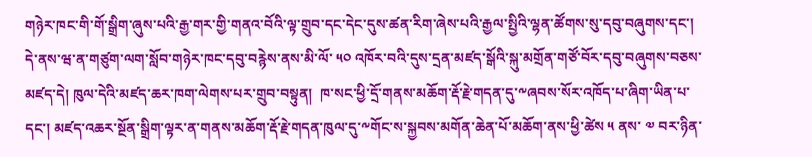གཉེར་ཁང་གི་གོ་སྒྲིག་ཞུས་པའི་རྒྱ་གར་གྱི་གནའ་བོའི་ལྟ་གྲུབ་དང་དེང་དུས་ཚན་རིག་ཞེས་པའི་རྒྱལ་སྤྱིའི་ལྷན་ཚོགས་སུ་དབུ་བཞུགས་དང་། དེ་ནས་ཝ་ན་གཙུག་ལག་སློབ་གཉེར་ཁང་དབུ་བརྙེས་ནས་མི་ལོ་ ༥༠ འཁོར་བའི་དུས་དྲན་མཛད་སྒོའི་སྐུ་མགྲོན་གཙོ་བོར་དབུ་བཞུགས་བཅས་མཛད་དེ། ཁུལ་དེའི་མཛད་ཆར་ཁག་ལེགས་པར་གྲུབ་བསྟུན།  ཁ་སང་ཕྱི་དྲོ་གནས་མཆོག་རྡོ་རྗེ་གདན་དུ་༸ཞབས་སོར་འཁོད་པ་ཞིག་ཡིན་པ་དང་། མཛད་འཆར་སྔོན་སྒྲིག་ལྟར་ན་གནས་མཆོག་རྡོ་རྗེ་གདན་ཁུལ་དུ་༸གོང་ས་སྐྱབས་མགོན་ཆེན་པོ་མཆོག་ནས་ཕྱི་ཚེས ༥ ནས་ ༧ བར་ཉིན་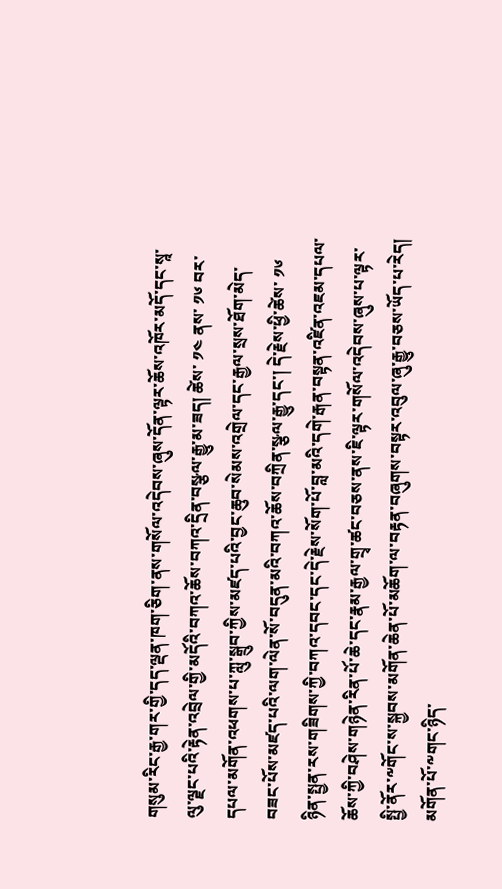གསུམ་རིང་རྒྱ་གར་གྱི་དད་ལྡན་ཁག་ཅིག་ནས་གསོལ་འདེབས་ཞུས་དོན་ལྟར་ཆོས་འཁོར་མདོ་དང་སཱ་ལུ་ལྗང་པའི་རྟེན་འབྲེལ་གྱི་མདོའི་བཀའ་ཆོས་བཀའ་དྲིན་བསྩལ་རྒྱུ་མ་ཟད། ཚེས་ ༡༤ ནས་ ༡༦ བར་དཔལ་མགོན་འཕགས་པ་ཀླུ་སྒྲུབ་ཀྱིས་མཛད་པའི་བྱང་ཆུབ་སེམས་འགྲེལ་དང་རྒྱལ་སྲས་ཐོག་མེད་བཟང་པོས་མཛད་པའི་ལག་ལེན་སོ་བདུན་མའི་བཀའ་ཆོས་བཀྲིན་སྩལ་རྒྱུ་དང་། དེ་རྗེས་ཕྱི་ཚེས་ ༡༦ ཉིན་སྤྱན་རས་གཟིགས་ཀྱི་བཀའ་དབང་དང་དེ་རྗེས་སོག་པོ་བླ་མའི་དགེ་རྒན་བསྟན་འཛིན་འཇམ་དཔལ་ཆོས་ཀྱི་བཤེས་གཉེན་རིན་པོ་ཆེ་དང་རྣམ་རྒྱལ་གྲྭ་ཚང་བཅས་ནས་ཇི་ལྟར་གསོལ་འདེབས་ཞུས་པ་ལྟར་སྤྱི་ནོར་༸གོང་ས་སྐྱབས་མགོན་ཆེན་པོ་མཆོག་ལ་བརྟན་བཞུགས་བསྟར་འབུལ་ཞུ་རྒྱུ་བཅས་ཡོད་པ་རེད། མགོན་པོ་༸གང་ཉིད་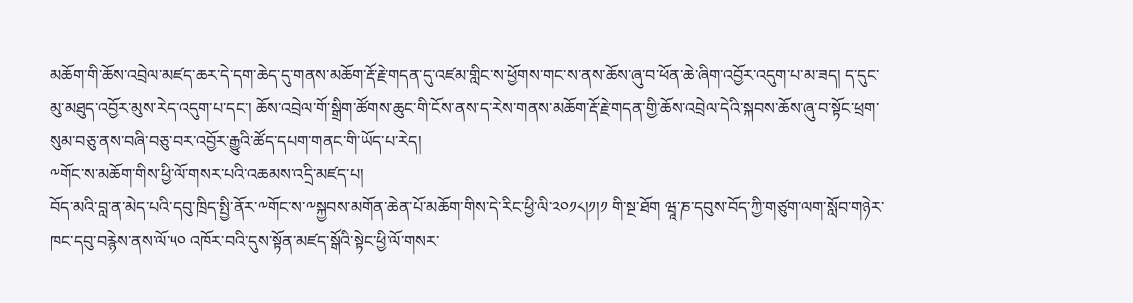མཆོག་གི་ཆོས་འབྲེལ་མཛད་ཆར་དེ་དག་ཆེད་དུ་གནས་མཆོག་རྡོ་རྗེ་གདན་དུ་འཛམ་གླིང་ས་ཕྱོགས་གང་ས་ནས་ཆོས་ཞུ་བ་ཕོན་ཆེ་ཞིག་འབྱོར་འདུག་པ་མ་ཟད། ད་དུང་མུ་མཐུད་འབྱོར་མུས་རེད་འདུག་པ་དང་། ཆོས་འབྲེལ་གོ་སྒྲིག་ཚོགས་ཆུང་གི་ངོས་ནས་ད་རེས་གནས་མཆོག་རྡོ་རྗེ་གདན་གྱི་ཆོས་འབྲེལ་དེའི་སྐབས་ཆོས་ཞུ་བ་སྟོང་ཕྲག་སུམ་བཅུ་ནས་བཞི་བཅུ་བར་འབྱོར་རྒྱུའི་ཚོད་དཔག་གནང་གི་ཡོད་པ་རེད།
༸གོང་ས་མཆོག་གིས་ཕྱི་ལོ་གསར་པའི་འཆམས་འདྲི་མཛད་པ།
བོད་མའི་བླ་ན་མེད་པའི་དབུ་ཁྲིད་སྤྱི་ནོར་༸གོང་ས་༸སྐྱབས་མགོན་ཆེན་པོ་མཆོག་གིས་དེ་རིང་ཕྱི་ལི་༢༠༡༨།༡།༡ གི་སྔ་ཐོག ཝཱ་ཎ་དབུས་བོད་ཀྱི་གཙུག་ལག་སློབ་གཉེར་ཁང་དབུ་བརྙེས་ནས་ལོ་༥༠ འཁོར་བའི་དུས་སྟོན་མཛད་སྒོའི་སྟེང་ཕྱི་ལོ་གསར་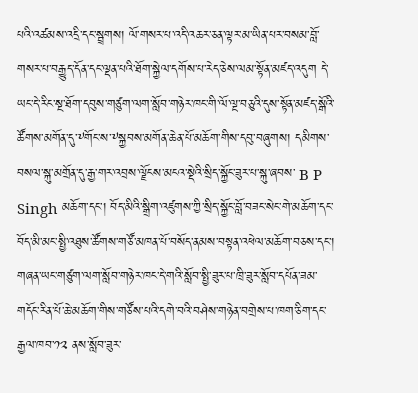པའི་འཚམས་འདྲི་དང་སྦྲགས། ལོ་གསར་པ་འདི་འཆར་ཅན་ལྟར་མ་ཡིན་པར་བསམ་བློ་གསར་པ་བརྒྱུད་དོན་དང་ལྡན་པའི་ཐོག་སྐྱེལ་དགོས་པ་རེད་ཅེས་ལམ་སྟོན་མཛད་འདུག དེ་ཡང་དེ་རིང་སྔ་ཐོག་དབུས་གཙུག་ལག་སློབ་གཉེར་ཁང་གི་ལོ་ལྔ་བཅུའི་དུས་སྟོན་མཛད་སྒོའི་ཚོགས་མགོན་དུ་༸གོང་ས་༸སྐྱབས་མགོན་ཆེན་པོ་མཆོག་གིས་དབུ་བཞུགས། དམིགས་བསལ་སྐུ་མགྲོན་དུ་རྒྱ་གར་འབྲས་ལྗོངས་མངའ་སྡེའི་སྲིད་སྐྱོང་ཟུར་པ་སྐུ་ཞབས་ B P Singh མཆོག་དང་། བོད་མིའི་སྒྲིག་འཛུགས་ཀྱི་སྲིད་སྐྱོང་བློ་བཟང་སེང་གེ་མཆོག་དང་བོད་མི་མང་སྤྱི་འཐུས་ཚོགས་གཙོ་མཁན་པོ་བསོད་ནམས་བསྟན་འཕེལ་མཆོག་བཅས་དང་། གཞན་ཡང་གཙུག་ལག་སློབ་གཉེར་ཁང་དེ་གའི་སློབ་སྤྱི་ཟུར་པ་ཁྲི་ཟུར་སློབ་དཔོན་ཟམ་གདོང་རིན་པོ་ཆེ་མཆོག་གིས་གཙོས་པའི་དགེ་བའི་བཤེས་གཉེན་བགྲེས་པ་ཁག་ཅིག་དང་རྒྱལ་ཁབ་༡༢ ནས་སློབ་ཟུར་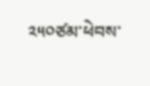༢༥༠ཙམ་ཕེབས་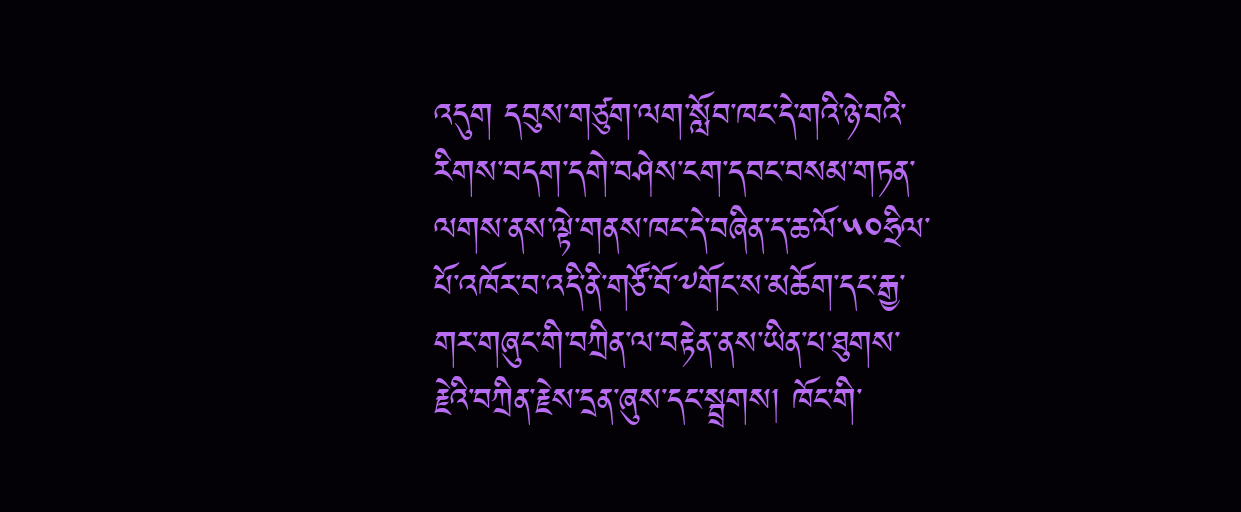འདུག དབུས་གཙུག་ལག་སློབ་ཁང་དེ་གའི་ཉེ་བའི་རིགས་བདག་དགེ་བཤེས་ངག་དབང་བསམ་གཏན་ལགས་ནས་ལྟེ་གནས་ཁང་དེ་བཞིན་ད་ཆ་ལོ་༥༠ཧྲིལ་པོ་འཁོར་བ་འདི་ནི་གཙོ་བོ་༸གོང་ས་མཆོག་དང་རྒྱ་གར་གཞུང་གི་བཀྲིན་ལ་བརྟེན་ནས་ཡིན་པ་ཐུགས་རྗེའི་བཀྲིན་རྗེས་དྲན་ཞུས་དང་སྦྲགས། ཁོང་གི་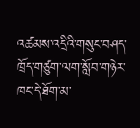འཚམས་འདྲིའི་གསུང་བཤད་ཁྲོད་གཙུག་ལག་སློབ་གཉེར་ཁང་དེ་ཐོག་མ་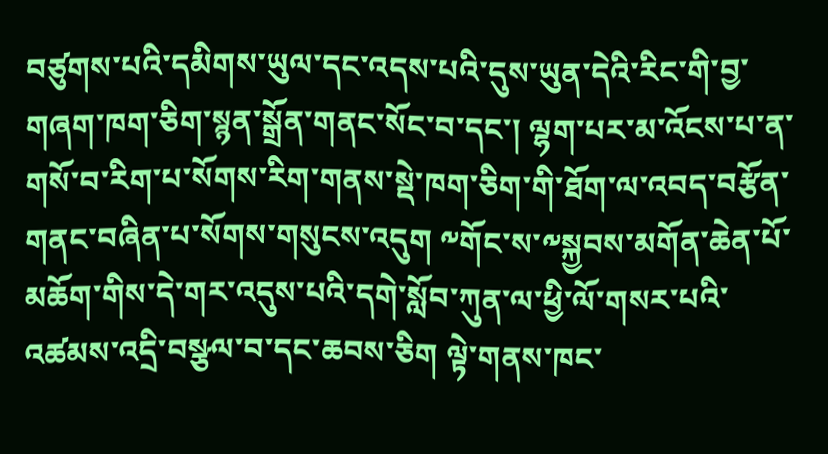བཙུགས་པའི་དམིགས་ཡུལ་དང་འདས་པའི་དུས་ཡུན་དེའི་རིང་གི་བྱ་གཞག་ཁག་ཅིག་སྙན་སྒྲོན་གནང་སོང་བ་དང་། ལྷག་པར་མ་འོངས་པ་ན་གསོ་བ་རིག་པ་སོགས་རིག་གནས་སྡེ་ཁག་ཅིག་གི་ཐོག་ལ་འབད་བརྩོན་གནང་བཞིན་པ་སོགས་གསུངས་འདུག ༸གོང་ས་༸སྐྱབས་མགོན་ཆེན་པོ་མཆོག་གིས་དེ་གར་འདུས་པའི་དགེ་སློབ་ཀུན་ལ་ཕྱི་ལོ་གསར་པའི་འཚམས་འདྲི་བསྩལ་བ་དང་ཆབས་ཅིག ལྟེ་གནས་ཁང་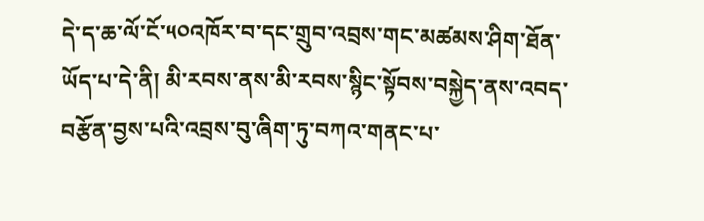དེ་ད་ཆ་ལོ་ངོ་༥༠འཁོར་བ་དང་གྲུབ་འབྲས་གང་མཚམས་ཤིག་ཐོན་ཡོད་པ་དེ་ནི། མི་རབས་ནས་མི་རབས་སྙིང་སྟོབས་བསྐྱེད་ནས་འབད་བརྩོན་བྱས་པའི་འབྲས་བུ་ཞིག་ཏུ་བཀའ་གནང་པ་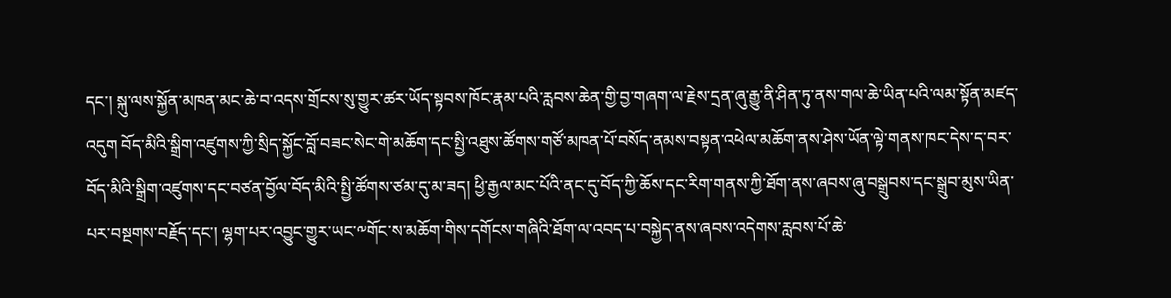དང་། སྐུ་ལས་སྐྱོན་མཁན་མང་ཆེ་བ་འདས་གྲོངས་སུ་གྱུར་ཚར་ཡོད་སྟབས་ཁོང་རྣམ་པའི་རླབས་ཆེན་གྱི་བྱ་གཞག་ལ་རྗེས་དྲན་ཞུ་རྒྱུ་ནི་ཤིན་ཏུ་ནས་གལ་ཆེ་ཡིན་པའི་ལམ་སྟོན་མཛད་འདུག བོད་མིའི་སྒྲིག་འཛུགས་ཀྱི་སྲིད་སྐྱོང་བློ་བཟང་སེང་གེ་མཆོག་དང་སྤྱི་འཐུས་ཚོགས་གཙོ་མཁན་པོ་བསོད་ནམས་བསྟན་འཕེལ་མཆོག་ནས་ཤེས་ཡོན་ལྟེ་གནས་ཁང་དེས་ད་བར་བོད་མིའི་སྒྲིག་འཛུགས་དང་བཙན་བྱོལ་བོད་མིའི་སྤྱི་ཚོགས་ཙམ་དུ་མ་ཟད། ཕྱི་རྒྱལ་མང་པོའི་ནང་དུ་བོད་ཀྱི་ཆོས་དང་རིག་གནས་ཀྱི་ཐོག་ནས་ཞབས་ཞུ་བསྒྲུབས་དང་སྒྲུབ་མུས་ཡིན་པར་བསྔགས་བརྗོད་དང་། ལྷག་པར་འབྱུང་གྱུར་ཡང་༸གོང་ས་མཆོག་གིས་དགོངས་གཞིའི་ཐོག་ལ་འབད་པ་བསྐྱེད་ནས་ཞབས་འདེགས་རླབས་པོ་ཆེ་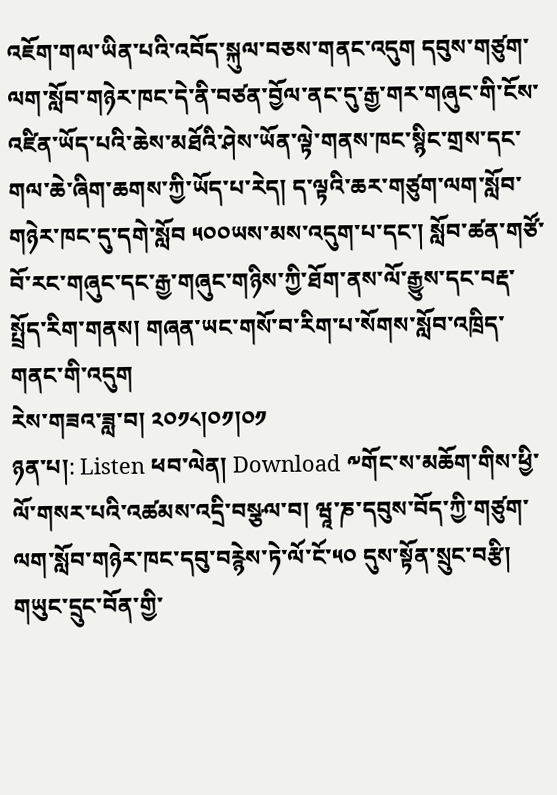འཇོག་གལ་ཡིན་པའི་འབོད་སྐུལ་བཅས་གནང་འདུག དབུས་གཙུག་ལག་སློབ་གཉེར་ཁང་དེ་ནི་བཙན་བྱོལ་ནང་དུ་རྒྱ་གར་གཞུང་གི་ངོས་འཛིན་ཡོད་པའི་ཆེས་མཐོའི་ཤེས་ཡོན་ལྟེ་གནས་ཁང་སྙིང་གྲས་དང་གལ་ཆེ་ཞིག་ཆགས་ཀྱི་ཡོད་པ་རེད། ད་ལྟའི་ཆར་གཙུག་ལག་སློབ་གཉེར་ཁང་དུ་དགེ་སློབ ༥༠༠ཡས་མས་འདུག་པ་དང་། སློབ་ཚན་གཙོ་བོ་རང་གཞུང་དང་རྒྱ་གཞུང་གཉིས་ཀྱི་ཐོག་ནས་ལོ་རྒྱུས་དང་བརྡ་སྤྲོད་རིག་གནས། གཞན་ཡང་གསོ་བ་རིག་པ་སོགས་སློབ་འཁྲིད་གནང་གི་འདུག
རེས་གཟའ་ཟླ་བ། ༢༠༡༨།༠༡།༠༡
ཉན་པ།: Listen ཕབ་ལེན། Download ༸གོང་ས་མཆོག་གིས་ཕྱི་ལོ་གསར་པའི་འཚམས་འདྲི་བསྩལ་བ། ཝཱ་ཎ་དབུས་བོད་ཀྱི་གཙུག་ལག་སློབ་གཉེར་ཁང་དབུ་བརྙེས་ཏེ་ལོ་ངོ་༥༠ དུས་སྟོན་སྲུང་བརྩི། གཡུང་དྲུང་བོན་གྱི་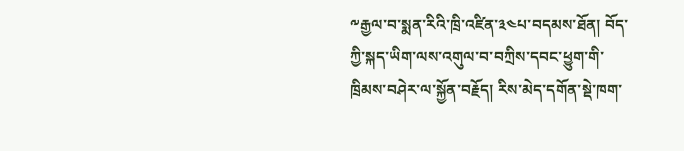༸རྒྱལ་བ་སྨན་རིའི་ཁྲི་འཛིན་༣༤པ་བདམས་ཐོན། བོད་ཀྱི་སྐད་ཡིག་ལས་འགུལ་བ་བཀྲིས་དབང་ཕྱུག་གི་ཁྲིམས་བཤེར་ལ་སྐྱོན་བརྗོད། རིས་མེད་དགོན་སྡེ་ཁག་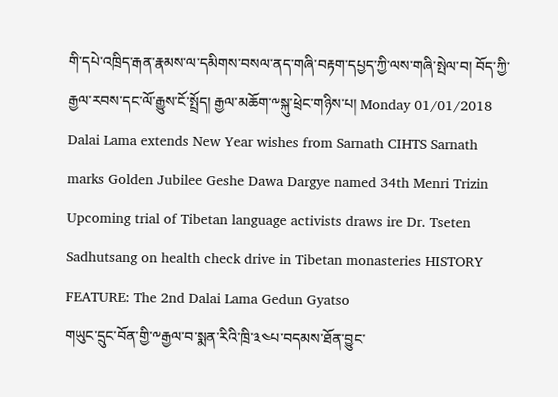གི་དཔེ་འཁྲིད་རྒན་རྣམས་ལ་དམིགས་བསལ་ནད་གཞི་བརྟག་དཔྱད་ཀྱི་ལས་གཞི་སྤེལ་བ། བོད་ཀྱི་རྒྱལ་རབས་དང་ལོ་རྒྱུས་ངོ་སྤྲོད། རྒྱལ་མཆོག་༸སྐུ་ཕྲེང་གཉིས་པ། Monday 01/01/2018 Dalai Lama extends New Year wishes from Sarnath CIHTS Sarnath marks Golden Jubilee Geshe Dawa Dargye named 34th Menri Trizin Upcoming trial of Tibetan language activists draws ire Dr. Tseten Sadhutsang on health check drive in Tibetan monasteries HISTORY FEATURE: The 2nd Dalai Lama Gedun Gyatso
གཡུང་དྲུང་བོན་གྱི་༸རྒྱལ་བ་སྨན་རིའི་ཁྲི་༣༤པ་བདམས་ཐོན་བྱུང་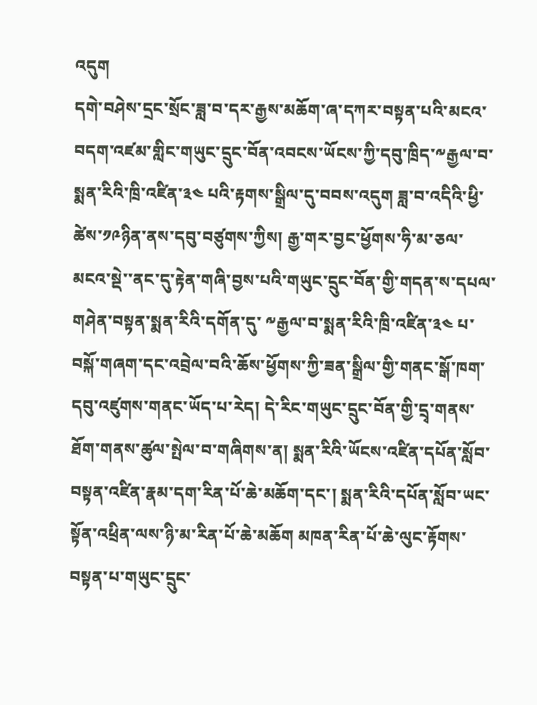འདུག
དགེ་བཤེས་དྲང་སྲོང་ཟླ་བ་དར་རྒྱས་མཆོག་ཞ་དཀར་བསྟན་པའི་མངའ་བདག་འཛམ་གླིང་གཡུང་དྲུང་བོན་འབངས་ཡོངས་ཀྱི་དབུ་ཁྲིད་༸རྒྱལ་བ་སྨན་རིའི་ཁྲི་འཛིན་༣༤ པའི་རྟགས་སྒྲིལ་དུ་བབས་འདུག ཟླ་བ་འདིའི་ཕྱི་ཚེས་༡༩ཉིན་ནས་དབུ་བཙུགས་ཀྱིས། རྒྱ་གར་བྱང་ཕྱོགས་ཧི་མ་ཅལ་མངའ་སྡེ་་ནང་དུ་རྟེན་གཞི་བྱས་པའི་གཡུང་དྲུང་བོན་གྱི་གདན་ས་དཔལ་གཤེན་བསྟན་སྨན་རིའི་དགོན་དུ་ ༸རྒྱལ་བ་སྨན་རིའི་ཁྲི་འཛིན་༣༤ པ་བསྐོ་གཞག་དང་འབྲེལ་བའི་ཆོས་ཕྱོགས་ཀྱི་ཟན་སྒྲིལ་གྱི་གནང་སྒོ་ཁག་དབུ་འཛུགས་གནང་ཡོད་པ་རེད། དེ་རིང་གཡུང་དྲུང་བོན་གྱི་དྲྭ་གནས་ཐོག་གནས་ཚུལ་སྤེལ་བ་གཞིགས་ན། སྨན་རིའི་ཡོངས་འཛིན་དཔོན་སློབ་བསྟན་འཛིན་རྣམ་དག་རིན་པོ་ཆེ་མཆོག་དང་། སྨན་རིའི་དཔོན་སློབ་ཡང་སྟོན་འཕྲིན་ལས་ཉི་མ་རིན་པོ་ཆེ་མཆོག མཁན་རིན་པོ་ཆེ་ལུང་རྟོགས་བསྟན་པ་གཡུང་དྲུང་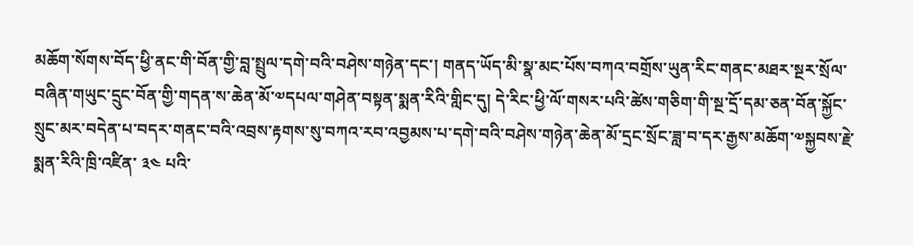མཆོག་སོགས་བོད་ཕྱི་ནང་གི་བོན་གྱི་བླ་སྤྲུལ་དགེ་བའི་བཤེས་གཉེན་དང་། གནད་ཡོད་མི་སྣ་མང་པོས་བཀའ་བགྲོས་ཡུན་རིང་གནང་མཐར་སྔར་སྲོལ་བཞིན་གཡུང་དྲུང་བོན་གྱི་གདན་ས་ཆེན་མོ་༧དཔལ་གཤེན་བསྟན་སྨན་རིའི་གླིང་དུ། དེ་རིང་ཕྱི་ལོ་གསར་པའི་ཚེས་གཅིག་གི་སྔ་དྲོ་དམ་ཅན་བོན་སྐྱོང་སྲུང་མར་བདེན་པ་བདར་གནང་བའི་འབྲས་རྟགས་སུ་བཀའ་རབ་འབྱམས་པ་དགེ་བའི་བཤེས་གཉེན་ཆེན་མོ་དྲང་སྲོང་ཟླ་བ་དར་རྒྱས་མཆོག་༧སྐྱབས་རྗེ་སྨན་རིའི་ཁྲི་འཛིན་ ༣༤ པའི་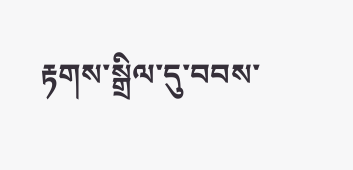རྟགས་སྒྲིལ་དུ་བབས་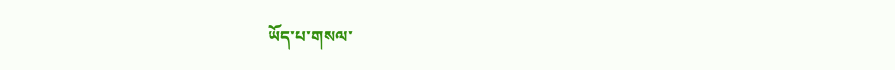ཡོད་པ་གསལ་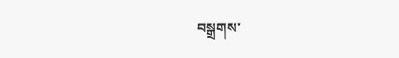བསྒྲགས་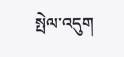སྤེལ་འདུག